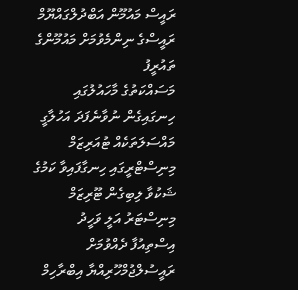ރައީސް މައުމޫން އަބްދުލްގައްޔޫމް
ރައީސްގެ ނިންމެވުމަށް މައުމޫންގެ ތައުރީފު
މަސައްކަތުގެ މާހައުލުގައި ހިނގައިގެން ނުވާނެފަދަ އަހުލާގީ މައްސަލަތަކެއް ޓުއަރިޒަމް މިނިސްޓްރީގައި ހިނގާފައިވާ ކަމުގެ ޝަކުވާ ލިބިގެން ޓޫރިޒަމް މިނިސްޓަރު އަލީ ވަހީދު އިސްތިއުފާ ދެއްވުމަށް ރައީސުލްޖުމްހޫރިއްޔާ އިބްރާހިމް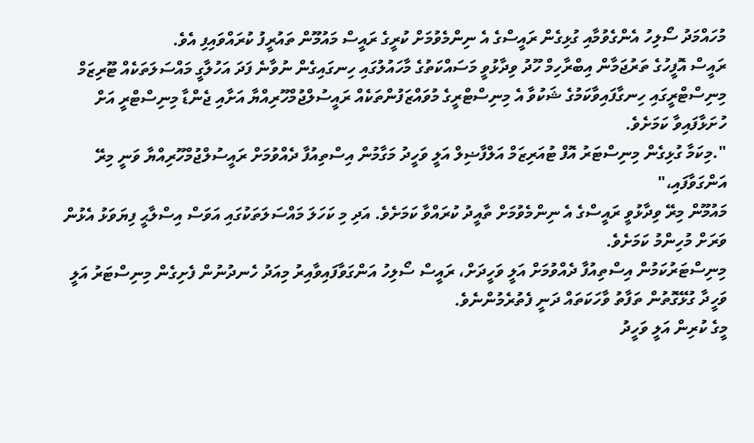މުހައްމަދު ސޯލިހު އެންގެވުމާއި ގުޅިގެން ރައީސްގެ އެ ނިންމެވުމަށް ކުރީގެ ރައީސް މައުމޫން ތައުރީފު ކުރައްވައިފި އެވެ.
ރައީސް އޮފީހުގެ ތަރުޖަމާން އިބްރާހިމް ހޫދު ވިދާޅުވީ މަސައްކަތުގެ މާހައުލުގައި ހިނގައިގެން ނުވާނެ ފަދަ އަހުލާގީ މައްސަލަތަކެއް ޓޫރިޒަމް މިނިސްޓްރީގައި ހިނގާފައިވާކަމުގެ ޝަކުވާ އެ މިނިސްޓްރީގެ މުވައްޒަފުންތަކެއް ރައީސުލްޖުމްހޫރިއްޔާ އަށާއި ޖެންޑާ މިނިސްޓްރީ އަށް ހުށަޅާފައިވާ ކަމަށެވެ.
".މިކަމާ ގުޅިގެން މިނިސްޓަރު އޮފް ޓުއަރިޒަމް އަލްފާޟިލް އަލީ ވަހީދު މަގާމުން އިސްތިއުފާ ދެއްވުމަށް ރައީސުލްޖުމްހޫރިއްޔާ ވަނީ މިރޭ އަންގަވާފައި،"
މައުމޫން މިރޭ ވިދާޅުވީ ރައީސްގެ އެ ނިންމެވުމަށް ތާއީދު ކުރައްވާ ކަމަށެވެ. އަދި މި ކަހަލަ މައްސަލަތަކުގައި އަވަސް އިސްލާޙީ ފިޔަވަޅު އެޅުން ވަރަށް މުހިންމު ކަމަށެވެ.
މިނިސްޓަރުކަމުން އިސްތިއުފާ ދެއްވުމަށް އަލީ ވަހީދަށް، ރައީސް ސޯލިހު އަންގަވާފައިވާއިރު މިއަދު ހެނދުނުން ފެށިގެން މިނިސްޓަރު އަލީ ވަހީދާ ގުޅޭގޮތުން ތަފާތު ވާހަކަތައް ދަނީ ފެތުރެމުންނެވެ.
މީގެ ކުރިން އަލީ ވަހީދު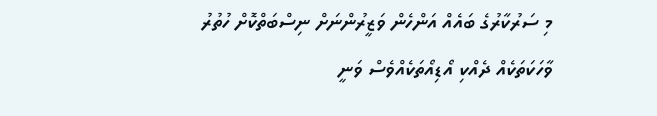މި ސަރުކާރުގެ ބައެއް އަންހެން ވަޒީރުންނަށް ނިސްބަތްކޮށް ހުތުރު ވާހަކަތަކެއް ދެއްކި އޯޑިއޯތަކެއްވެސް ވަނީ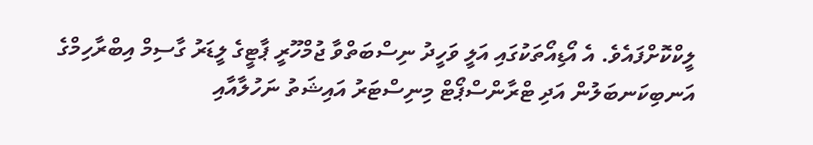ލީކްކޮށްފައެވެ. އެ އޯޑިއޯތަކުގައި އަލީ ވަހީދު ނިސްބަތްވާ ޖުމްހޫރީ ޕާޓީގެ ލީޑަރު ގާސިމް އިބްރާހިމްގެ އަނބިކަނބަލުން އަދި ޓްރާންސްޕޯޓް މިނިސްޓަރު އައިޝަތު ނަހުލާއާއި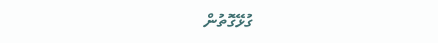ގުޅޭގޮތުން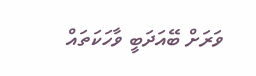ވަރަށް ބޭއަދަބީ ވާހަކަތައް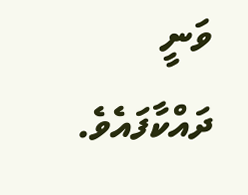ވަނީ ދައްކާފައެވެ.